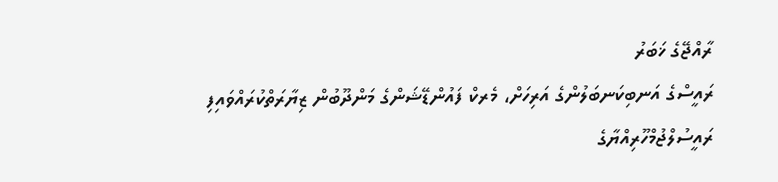ރާއްޖޭގެ ޚަބަރު
ރައީސްގެ އަނބިކަނބަލުންގެ އަރިހަށް، މެރކް ފައުންޑޭޝަންގެ މަންދޫބުން ޒިޔާރަތްކުރައްވައިފި
ރައީސުލްޖުމްހޫރިއްޔާގެ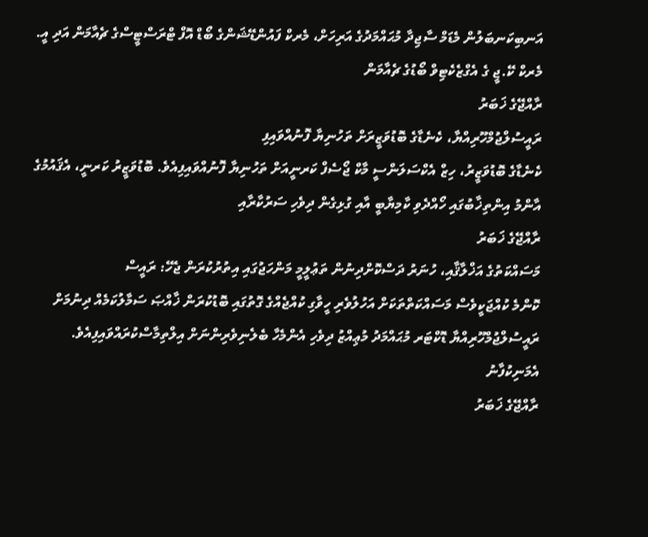އަނބިކަނބަލުން މެޑަމް ސާޖިދާ މުޙައްމަދުގެ އަރިހަށް، މެރކް ފައުންޑޭޝަންގެ ބޯޑް އޮފް ޓްރަސްޓީސްގެ ޗެއާމަން އަދި އީ. މެރކް ކޭ.ޖީ ގެ އެގްޒެކެޓިވް ބޯޑުގެ ޗެއާމަން
ރާއްޖޭގެ ޚަބަރު
ރައީސުލްޖުމްހޫރިއްޔާ، ކެނެޑާގެ ބޮޑުވަޒީރަށް ތަހުނިޔާ ފޮނުއްވައިފި
ކެނެޑާގެ ބޮޑުވަޒީރު، ހިޒް އެކްސަލަންސީ މާކް ޖޯސެފް ކަރނީއަށް ތަހުނިޔާ ފޮނުއްވައިފިއެވެ. ބޮޑުވަޒީރު ކަރނީ، އެޤައުމުގެ އާންމު އިންތިޚާބުގައި ހޯއްދެވި ކާމިޔާބީ އާއި ގުޅިގެން ދިވެހި ސަރުކާރާއި
ރާއްޖޭގެ ޚަބަރު
މަސައްކަތުގެ އަޚްލާޤާއި، ހުނަރު ދަސްކޮށްދިނުން ތަޢުލީމީ މަންހަޖުގައި އިތުރުކުރަން ޖެހޭ: ރައީސް
ކޮންމެ ކުއްޖަކީވެސް މަސައްކަތްތަކަށް އަހުލުވެރި ހީވާގި ކުއްޖެއްގެ ގޮތުގައި ބޮޑުކުރަން ޚާއްޞަ ސަމާލުކަމެއް ދިނުމަށް ރައީސުލްޖުމްހޫރިއްޔާ ޑޮކްޓަރ މުޙައްމަދު މުޢިއްޒު ދިވެހި އެންމެހާ ބެލެނިވެރިންނަށް އިލްތިމާސްކުރައްވައިފިއެވެ. އެމަނިކުފާނު
ރާއްޖޭގެ ޚަބަރު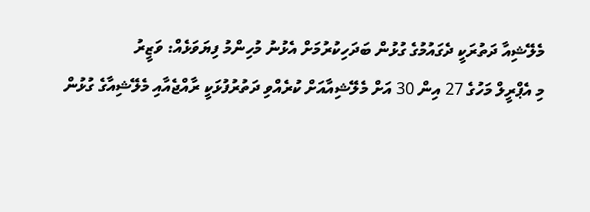މެލޭޝިއާ ދަތުރަކީ ދެގައުމުގެ ގުޅުން ބަދަހިކުރުމަށް އެޅުނު މުހިންމު ފިޔަވަޅެއް: ވަޒީރު
މި އެޕްރީލް މަހުގެ 27 އިން 30 އަށް މެލޭޝިއާއަށް ކުރެއްވި ދަތުރުފުޅަކީ ރާއްޖެއާއި މެލޭޝިއާގެ ގުޅުން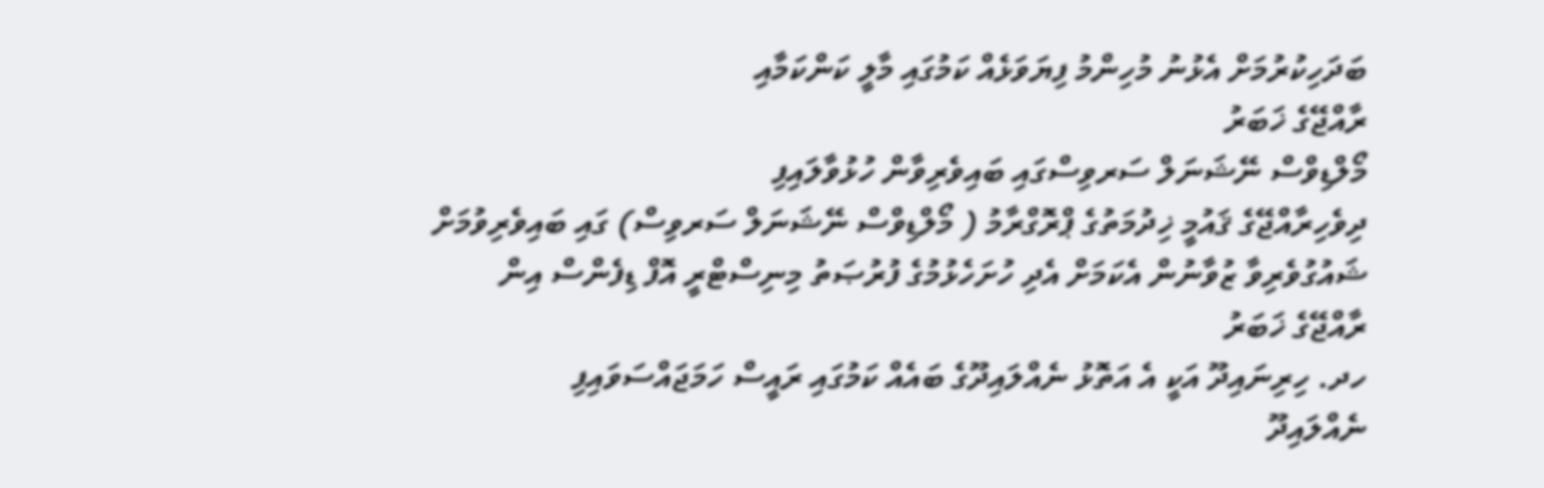ބަދަހިކުރުމަށް އެޅުނު މުހިންމު ފިޔަވަޅެއް ކަމުގައި މާލީ ކަންކަމާއި
ރާއްޖޭގެ ޚަބަރު
މޯލްޑިވްސް ނޭޝަނަލް ސަރވިސްގައި ބައިވެރިވާން ހުޅުވާލައިފި
ދިވެހިރާއްޖޭގެ ޤައުމީ ޚިދުމަތުގެ ޕްރޮގްރާމު ( މޯލްޑިވްސް ނޭޝަނަލް ސަރވިސް) ގައި ބައިވެރިވުމަށް ޝައުގުވެރިވާ ޒުވާނުން އެކަމަށް އެދި ހުށަހެޅުމުގެ ފުރުޞަތު މިނިސްޓްރީ އޮފް ޑިފެންސް އިން
ރާއްޖޭގެ ޚަބަރު
ހދ. ހިރިނައިދޫ އަކީ އެ އަތޮޅު ނެއްލައިދޫގެ ބައެއް ކަމުގައި ރައީސް ހަމަޖައްސަވައިފި
ނެއްލައިދޫ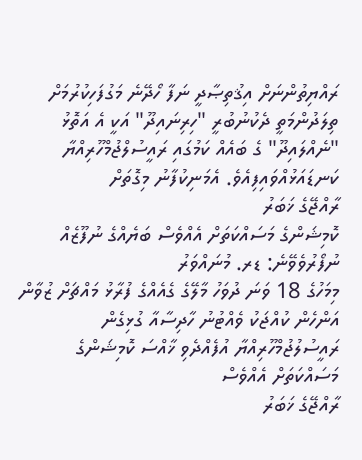ރައްޔިތުންނަށް އިޤުތިޞާދީ ނަފާ ހޯދޭނެ މަގުފަހިކުރުމަށް ތިލަދުންމަތީ ދެކުނުބުރީ "ހިރިނައިދޫ" އަކީ އެ އަތޮޅު "ނެއްލައިދޫ" ގެ ބައެއް ކަމުގައި ރައީސުލްޖުމްހޫރިއްޔާ ކަނޑައަޅުއްވައިފިއެވެ. އެމަނިކުފާނު މިގޮތަށް
ރާއްޖޭގެ ޚަބަރު
ކޮމިޝަންގެ މަސައްކަތަށް އެއްވެސް ބަޔެއްގެ ނުފޫޒެއް ނުފޯރުވެވޭނެ: ޑރ. މުނައްވަރު
މިމަހުގެ 18 ވަނަ ދުވަހު މާލޭގެ ގެއެއްގެ ފުރާޅު މައްޗަށް ޒުވާން އަންހެން ކުއްޖަކު ވެއްޓުނު ހާދިސާއާ ގުޅިގެން ރައީސުލުޖުމްހޫރިއްޔާ އުފެއްދެވި ޚާއްސަ ކޮމިޝަންގެ މަސައްކަތަށް އެއްވެސް
ރާއްޖޭގެ ޚަބަރު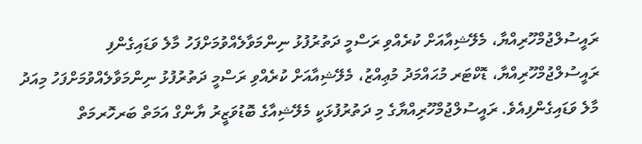ރައީސުލްޖުމްހޫރިއްޔާ، މެލޭޝިއާއަށް ކުރެއްވި ރަސްމީ ދަތުރުފުޅު ނިންމަވާލެއްވުމަށްފަހު މާލެ ވަޑައިގެންފި
ރައީސުލްޖުމްހޫރިއްޔާ، ޑޮކްޓަރ މުޙައްމަދު މުޢިއްޒު، މެލޭޝިއާއަށް ކުރެއްވި ރަސްމީ ދަތުރުފުޅު ނިންމަވާލެއްވުމަށްފަހު މިއަދު މާލެ ވަޑައިގެންފިއެވެ. ރައީސުލްޖުމްހޫރިއްޔާގެ މި ދަތުރުފުޅަކީ މެލޭޝިއާގެ ބޮޑުވަޒީރު ޔާންގް އަމަތް ބަރހޮރމަތް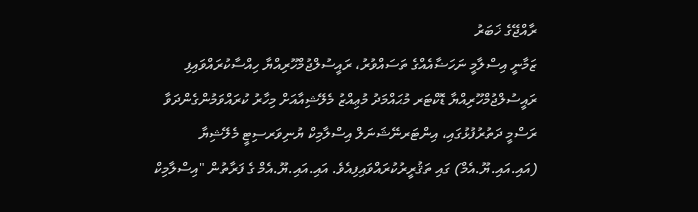ރާއްޖޭގެ ޚަބަރު
ޒަމާނީ އިސްލާމީ ނަހަޟާއެއްގެ ތަސައްވުރު، ރައީސުލްޖުމްހޫރިއްޔާ ހިއްސާކުރައްވައިފި
ރައީސުލްޖުމްހޫރިއްޔާ ޑޮކްޓަރ މުޙައްމަދު މުޢިއްޒު މެލޭޝިއާއަށް މިހާރު ކުރައްވަމުންގެންދަވާ ރަސްމީ ދަތުރުފުޅުގައި، އިންޓަރނޭޝަނަލް އިސްލާމިކް ޔުނިވަރސިޓީ މެލޭޝިޔާ (އައި.އައި.ޔޫ.އެމް) ގައި ތަޤުރީރުކުރައްވައިފިއެވެ. އައި.އައި.ޔޫ.އެމް ގެ ފަރާތުން "އިސްލާމިކް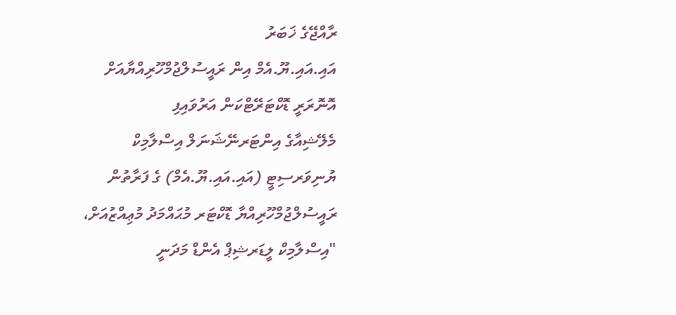ރާއްޖޭގެ ޚަބަރު
އައި.އައި.ޔޫ.އެމް އިން ރައީސުލްޖުމްހޫރިއްޔާއަށް އޮނޮރަރީ ޑޮކްޓަރޭޓްކަން އަރުވައިފި
މެލޭޝިއާގެ އިންޓަރނޭޝަނަލް އިސްލާމިކް ޔުނިވަރސިޓީ (އައި.އައި.ޔޫ.އެމް) ގެ ފަރާތުން ރައީސުލްޖުމްހޫރިއްޔާ ޑޮކްޓަރ މުޙައްމަދު މުޢިއްޒުއަށް، "އިސްލާމިކް ލީޑަރޝިޕް އެންޑް މަދަނީ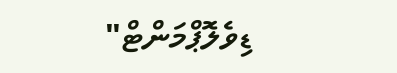ޑިވެލޮޕްމަންޓް"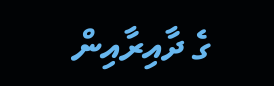ގެ ދާއިރާއިން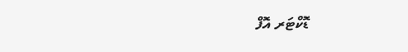ޑޮކްޓަރ އޮފް